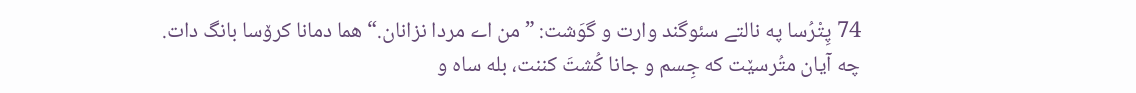74 پِتْرُسا په نالتے سئوگند وارت و گوَشت: ”من اے مردا نزانان.“ هما دمانا کرۆسا بانگ دات.
چه آیان متُرسێت که جِسم و جانا کُشتَ کننت، بله ساه و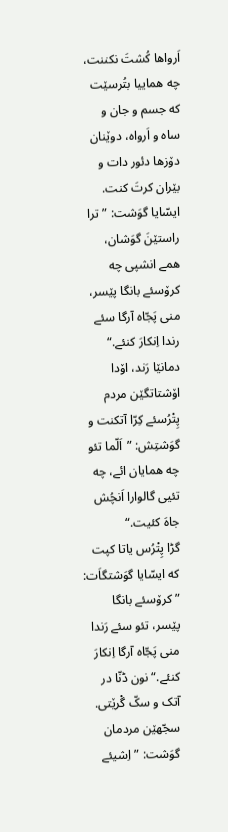اَرواها کُشتَ نکننت، چه هماییا بتُرسێت که جسم و جان و ساه و اَرواه، دوێنان دۆزها دئور دات و بێران کرتَ کنت.
ایسّایا گوَشت: ”ترا راستێنَ گوَشان، همے انشپی چه کرۆسئے بانگا پێسر، منی پَجّاه آرگا سئے رندا اِنکارَ کنئے.“
دمانێا رَند، اۆدا اۆشتاتگێن مردم پِتْرُسئے کِرّا آتکنت و گوَشتِش: ”اَلّما تئو چه همایان ائے، چه تئیی گالوارا اَنچُش جاهَ کئیت.“
گڑا پِتْرُس یاتا کپت که ایسّایا گوَشتگاَت: ”کرۆسئے بانگا پێسر، تئو سئے رَندا منی پَجّاه آرگا اِنکارَ کنئے.“ نون ڈنّا در آتک و سکّ گْرێتی.
سجّهێن مردمان گوَشت: ”اِشیئے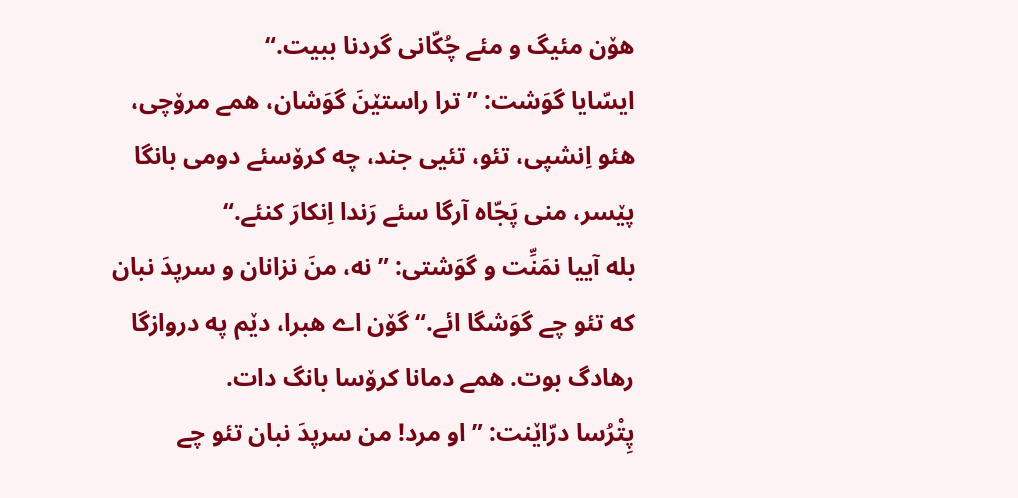هۆن مئیگ و مئے چُکّانی گردنا ببیت.“
ایسّایا گوَشت: ”ترا راستێنَ گوَشان، همے مرۆچی، هئو اِنشپی، تئو، تئیی جند، چه کرۆسئے دومی بانگا پێسر، منی پَجّاه آرگا سئے رَندا اِنکارَ کنئے.“
بله آییا نمَنِّت و گوَشتی: ”نه، منَ نزانان و سرپدَ نبان که تئو چے گوَشگا ائے.“ گۆن اے هبرا، دێم په دروازگا رهادگ بوت. همے دمانا کرۆسا بانگ دات.
پِتْرُسا درّاێنت: ”او مرد! من سرپدَ نبان تئو چے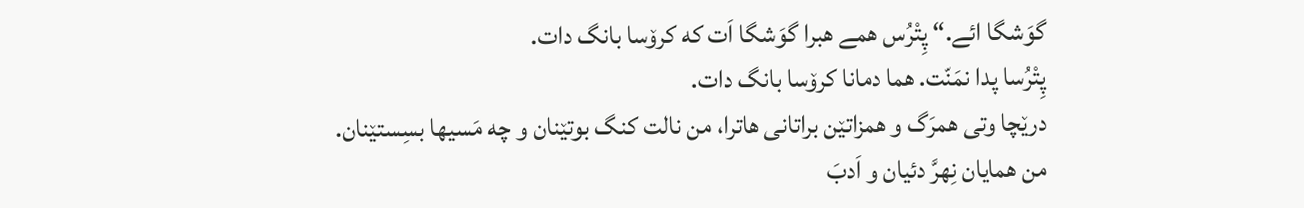گوَشگا ائے.“ پِتْرُس همے هبرا گوَشگا اَت که کرۆسا بانگ دات.
پِتْرُسا پدا نمَنّت. هما دمانا کرۆسا بانگ دات.
درێچا وتی همرَگ و همزاتێن براتانی هاترا، من نالت کنگ بوتێنان و چه مَسیها بسِستێنان.
من همایان نِهرَّ دئیان و اَدبَ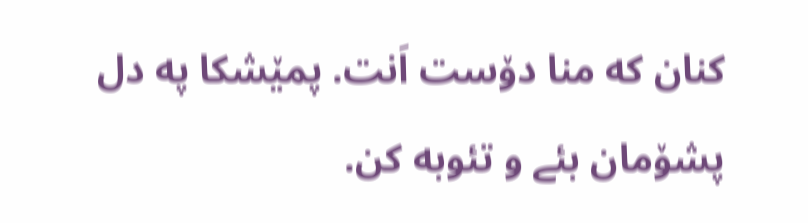کنان که منا دۆست اَنت. پمێشکا په دل پشۆمان بئے و تئوبه کن.